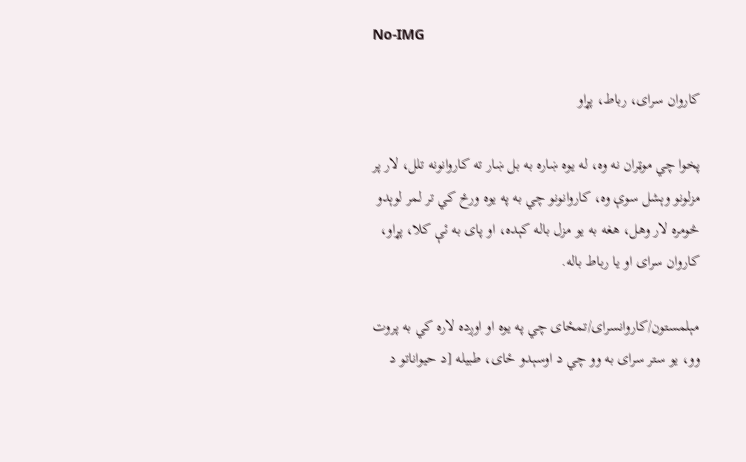No-IMG

کاروان سرای، رباط، پړاو

پخوا چي موټران نه وه، له يوه ښاره به بل ښار ته کاروانونه تلل، لار پر مزلونو وېشل سوې وه، کاروانونو چي به په يوه ورځ کي تر لمر لوېدو څومره لار وهل، هغه به يو مزل باله کېده، او پای به ئې کلا، پړاو، کاروان سرای او يا رباط باله.

مېلمستون/کاروانسرای/تمځای چي په يوه او اوږده لاره کي به پروت وو، يو ستر سرای به وو چي د اوسېدو ځای، طبيله [د حيواناتو د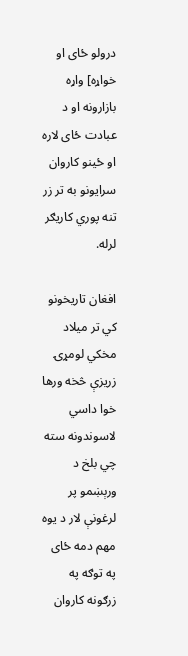درولو ځای او خواړه] واړه بازارونه او د عبادت ځای لاره او ځينو کاروان سرايونو به تر زر تنه پوري کاريګر لرله.

افغان تاريخونو کي تر میلاد مخکي لومړۍ زریزې څخه ورها خوا داسي لاسوندونه سته چي بلخ د ورېښمو پر لرغونې لار د یوه مهم دمه ځای په توګه په زرګونه کاروان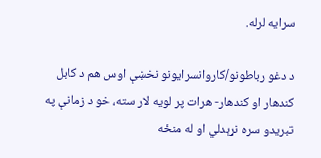سرايه لرله.

د دغو رباطونو/کاروانسرایونو نخښې اوس هم د کابل کندهار او کندهار- هرات پر لویه لار سته، خو د زمانې په تبریدو سره نړېدلي او له منځه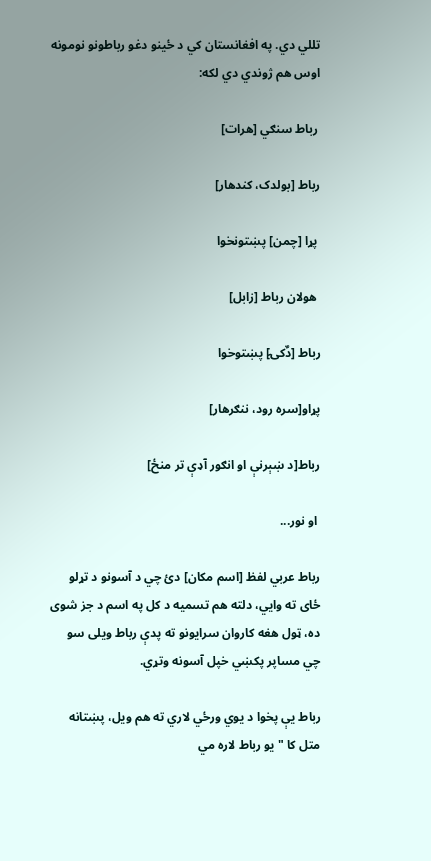تللي دي. په افغانستان کي د ځینو دغو رباطونو نومونه اوس هم ژوندي دي لکه:

 رباط سنګي [هرات]

رباط [بولدک، کندهار]

 پړا [چمن] پښتونخوا

 هولان رباط [زابل]

رباط [دٌکۍ] پښتوخوا

پړاو[سره رود، ننګرهار]

رباط[د ښېرنې او انګور آډې تر منځ]

 او نور...

رباط عربي لفظ [اسم مکان] دئ چي د آسونو د تړلو ځای ته وايي، دلته هم تسميه د کل په اسم د جز شوی ده، ټول هغه کاروان سرایونو ته پدې رباط ويلی سو چي مساپر پکښي خپل آسونه وتړي.

رباط يې پخوا د يوي ورځي لاري ته هم ويل، پښتانه متل کا "يو رباط لاره مي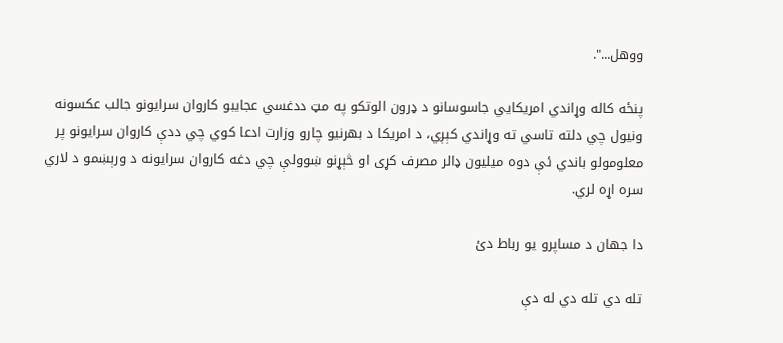ووهل...".

پنځه کاله وړاندي امريکايي جاسوسانو د ډرون الوتکو په مټ ددغسي عجايبو کاروان سرايونو جالب عکسونه ونيول چي دلته تاسي ته وړاندي کېږي، د امريکا د بهرنيو چارو وزارت ادعا کوي چي ددې کاروان سرایونو پر معلومولو باندي ئې دوه ميليون ډالر مصرف کړی او څېړنو ښوولې چي دغه کاروان سرايونه د ورېښمو د لاري سره اړه لري.

دا جهان د مساپرو یو رباط دئ

تله دي تله دي له دې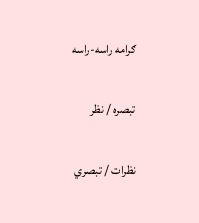ګرامه راسه-راسه

تبصره / نظر

نظرات / تبصري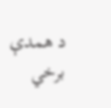د همدې برخي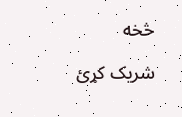څخه

شریک کړئ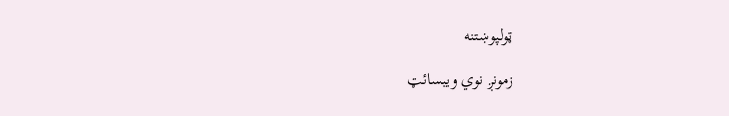ټولپوښتنه

زمونږ نوي ویبسائټ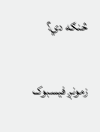څنګه دي؟

زمونږ فيسبوک